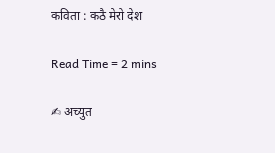कविता : कठै मेरो देश

Read Time = 2 mins

✍ अच्युत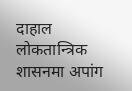दाहाल
लोकतान्त्रिक शासनमा अपांग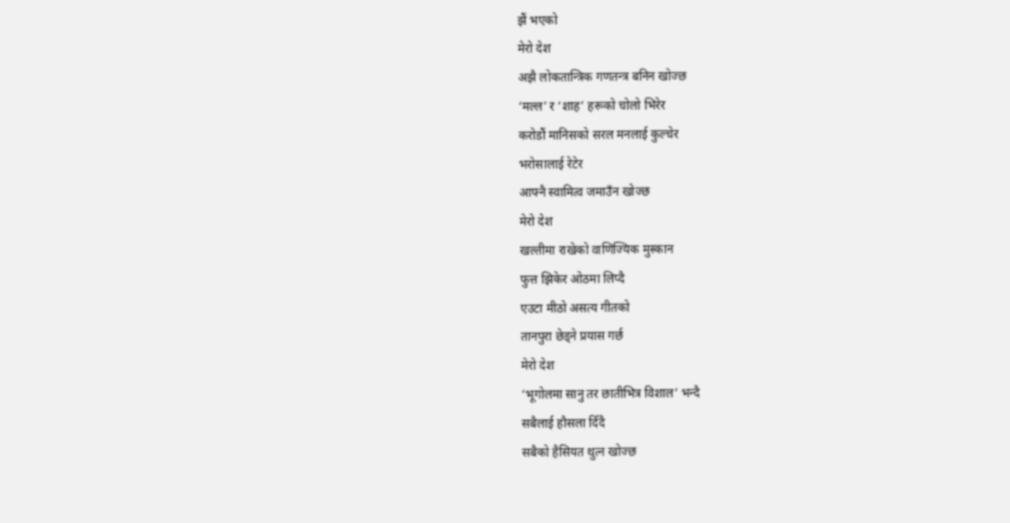झैं भएको
मेरो देश
अझै लोकतान्त्रिक गणतन्त्र बनिन खोज्छ
‘मल्ल’ र ‘शाह’ हरूको चोलो भिरेर
करोडौं मानिसको सरल मनलाई कुल्चेर
भरोसालाई रेटेर
आफ्नै स्वामित्व जमाउँन खोज्छ
मेरो देश
खल्तीमा राखेको वाणिज्यिक मुस्कान
फुत्त झिकेर ओठमा लिप्दै
एउटा मीठो असत्य गीतको
तानपुरा छेड्ने प्रयास गर्छ
मेरो देश
‘भूगोलमा सानु तर छातीभित्र विशाल’ भन्दै
सबैलाई हौसला दिँदै
सबैको हैसियत थुत्न खोज्छ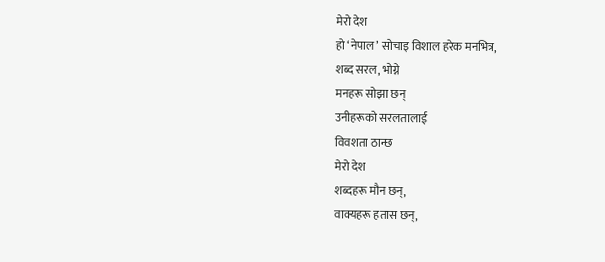मेरो देश
हो ‘नेपाल’ सोचाइ विशाल हरेक मनभित्र,
शब्द सरल, भोग्ने
मनहरू सोझा छन्
उनीहरूको सरलतालाई
विवशता ठान्छ
मेरो देश
शब्दहरू मौन छन्,
वाक्यहरू हतास छन्,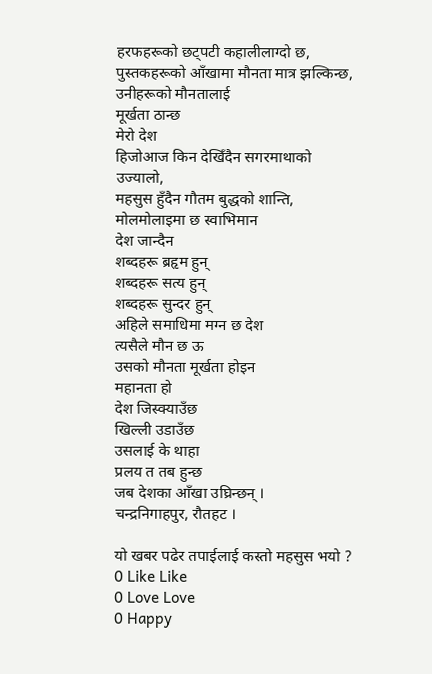हरफहरूको छट्पटी कहालीलाग्दो छ,
पुस्तकहरूको आँखामा मौनता मात्र झल्किन्छ,
उनीहरूको मौनतालाई
मूर्खता ठान्छ
मेरो देश
हिजोआज किन देखिँदैन सगरमाथाको उज्यालो,
महसुस हुँदैन गौतम बुद्धको शान्ति,
मोलमोलाइमा छ स्वाभिमान
देश जान्दैन
शब्दहरू ब्रहृम हुन्
शब्दहरू सत्य हुन्
शब्दहरू सुन्दर हुन्
अहिले समाधिमा मग्न छ देश
त्यसैले मौन छ ऊ
उसको मौनता मूर्खता होइन
महानता हो
देश जिस्क्याउँछ
खिल्ली उडाउँछ
उसलाई के थाहा
प्रलय त तब हुन्छ
जब देशका आँखा उघ्रिन्छन् ।
चन्द्रनिगाहपुर, रौतहट ।

यो खबर पढेर तपाईलाई कस्तो महसुस भयो ?
0 Like Like
0 Love Love
0 Happy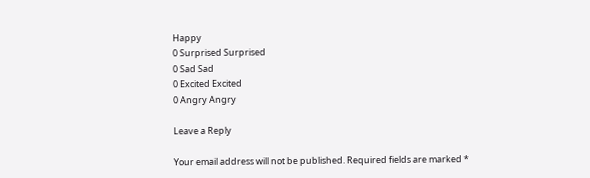Happy
0 Surprised Surprised
0 Sad Sad
0 Excited Excited
0 Angry Angry

Leave a Reply

Your email address will not be published. Required fields are marked *